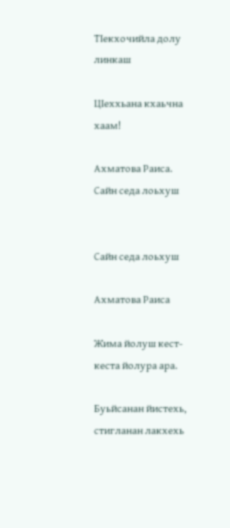ТIекхочийла долу линкаш

ЦIеххьана кхаьчна хаам!

Ахматова Раиса. Сайн седа лоьхуш


Сайн седа лоьхуш

Ахматова Раиса

Жима йолуш кест-кеста йолура ара.

Буьйсанан йистехь, стигланан лакхехь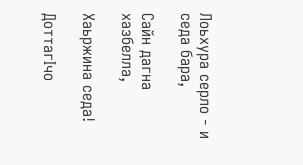Лоьхура серло - и седа бара,

Сайн дагна хазбелла,

Хаьржина седа!

ДоттагIчо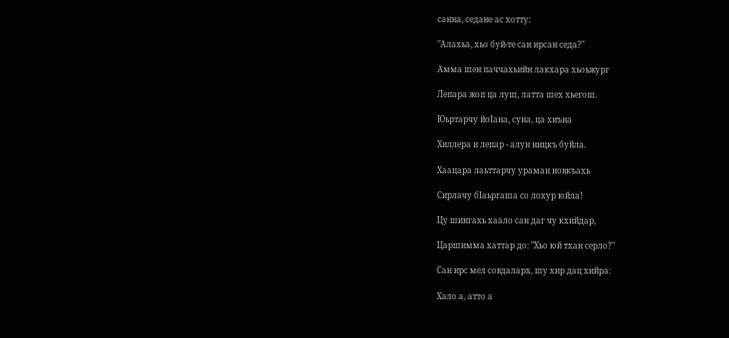санна, седане ас хотту:

"Алахьа, хьо буй-те сан ирсан седа?"

Амма шен паччахьийн лакхара хьоьжург

Лепара жоп ца луш, латта шех хьегош.

Юьртарчу йоIана, суна, ца хиъна

Хиллера и лепар - алун ницкъ буйла.

Хаацара лаьттарчу ураман новкъахь

Сирлачу бIаьргаша со лохур юйла!

Цу шингахь хаало сан даг чу кхийдар,

Царшимма хаттар до: "Хьо юй тхан серло?"

Сан ирс мел совдаларх, шу хир дац хийра:

Хало а, атто а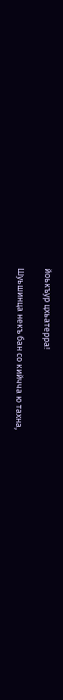йоькъур цхьатерра!

Шуьшинца некъ бан со кийчча ю тахна,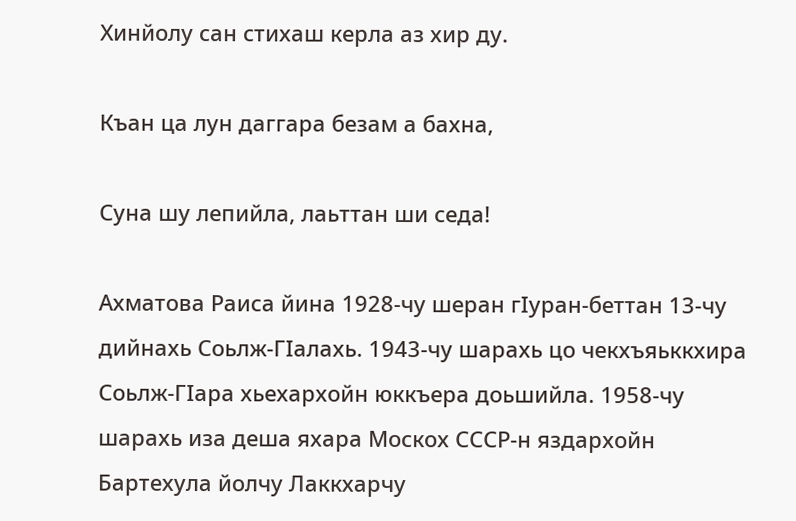Хинйолу сан стихаш керла аз хир ду.

Къан ца лун даггара безам а бахна,

Суна шу лепийла, лаьттан ши седа!

Ахматова Раиса йина 1928-чу шеран гIуран-беттан 13-чу дийнахь Соьлж-ГIалахь. 1943-чу шарахь цо чекхъяьккхира Соьлж-ГIара хьехархойн юккъера доьшийла. 1958-чу шарахь иза деша яхара Москох СССР-н яздархойн Бартехула йолчу Лаккхарчу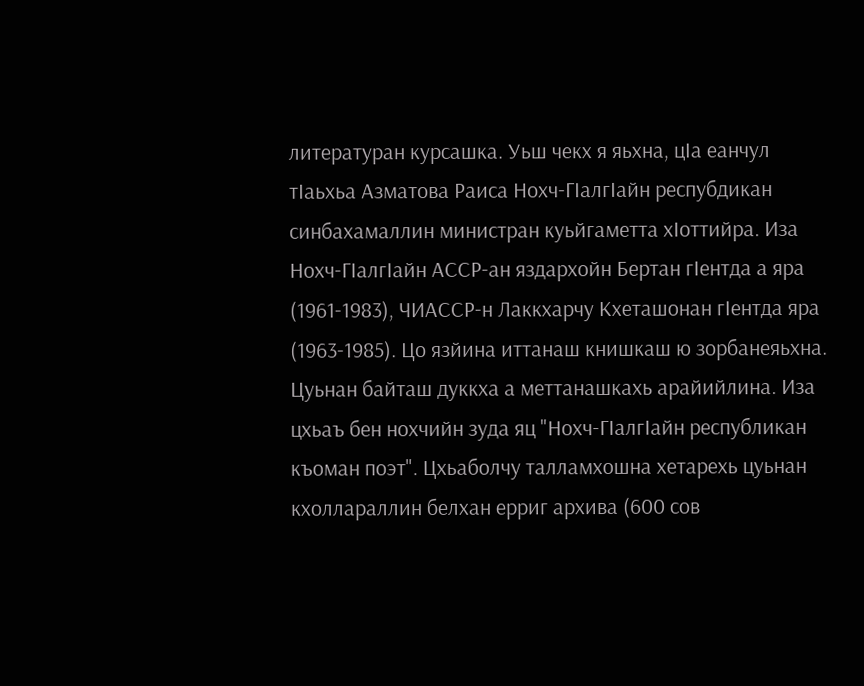литературан курсашка. Уьш чекх я яьхна, цIа еанчул тIаьхьа Азматова Раиса Нохч-ГIалгIайн респубдикан синбахамаллин министран куьйгаметта хIоттийра. Иза Нохч-ГIалгIайн АССР-ан яздархойн Бертан гIентда а яра (1961-1983), ЧИАССР-н Лаккхарчу Кхеташонан гIентда яра (1963-1985). Цо язйина иттанаш книшкаш ю зорбанеяьхна. Цуьнан байташ дуккха а меттанашкахь арайийлина. Иза цхьаъ бен нохчийн зуда яц "Нохч-ГIалгIайн республикан къоман поэт". Цхьаболчу талламхошна хетарехь цуьнан кхоллараллин белхан ерриг архива (600 сов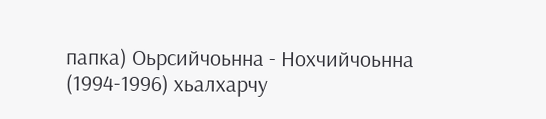папка) Оьрсийчоьнна - Нохчийчоьнна (1994-1996) хьалхарчу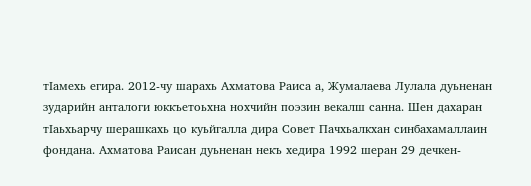тIамехь егира. 2012-чу шарахь Ахматова Раиса а, Жумалаева Лулала дуьненан зударийн анталоги юккъетоьхна нохчийн поэзин векалш санна. Шен дахаран тIаьхьарчу шерашкахь цо куьйгалла дира Совет Пачхьалкхан синбахамаллаин фондана. Ахматова Раисан дуьненан некъ хедира 1992 шеран 29 дечкен-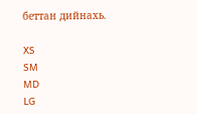беттан дийнахь.

XS
SM
MD
LG